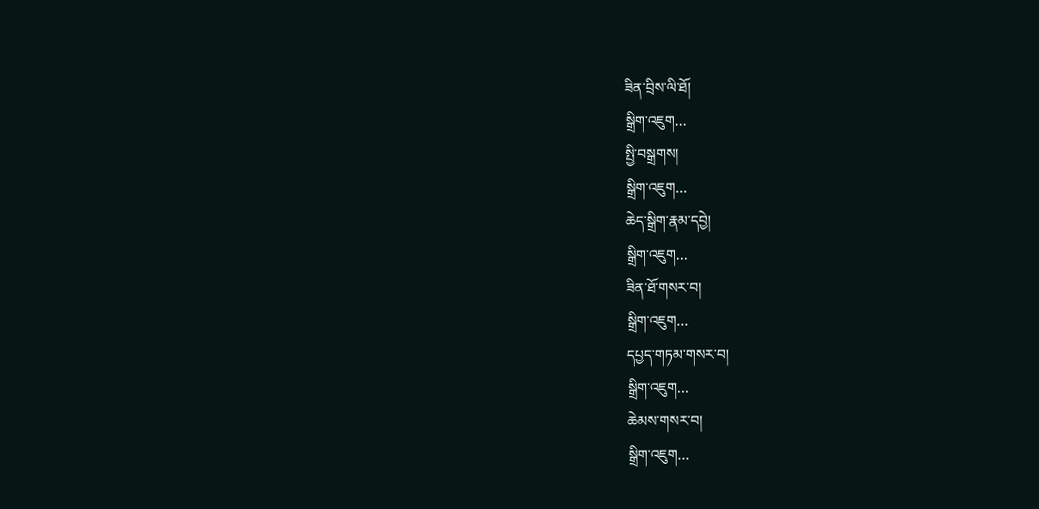ཟིན་བྲིས་ལི་ཐོ།
སྒྲིག་འཇུག...
སྤྱི་བསྒྲགས།
སྒྲིག་འཇུག...
ཆེད་སྒྲིག་རྣམ་དབྱེ།
སྒྲིག་འཇུག...
ཟིན་ཐོ་གསར་བ།
སྒྲིག་འཇུག...
དཔྱད་གཏམ་གསར་བ།
སྒྲིག་འཇུག...
ཆེམས་གསར་བ།
སྒྲིག་འཇུག...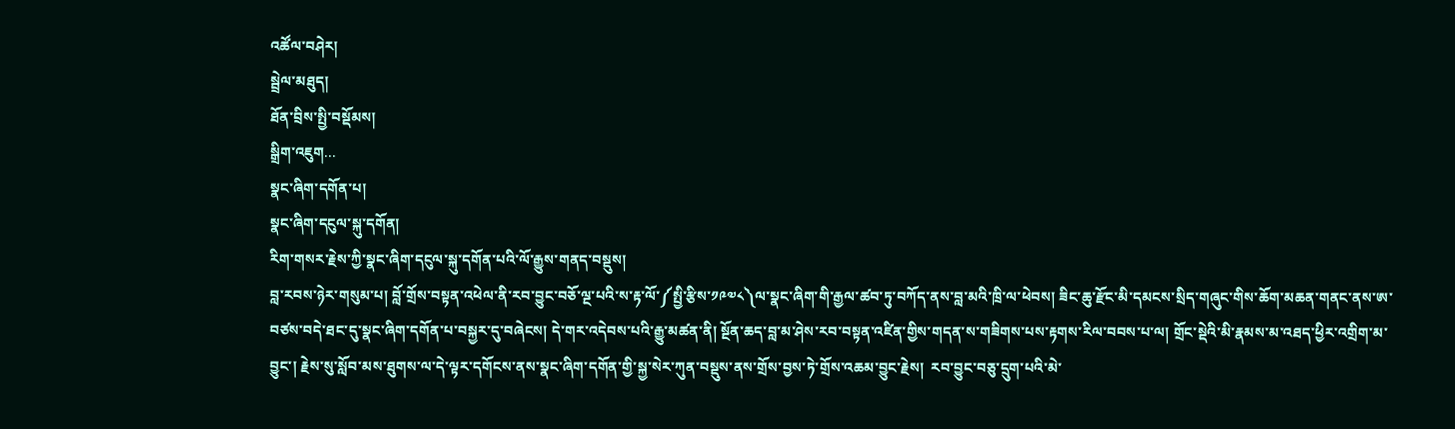འཚོལ་བཤེར།
སྦྲེལ་མཐུད།
ཐོན་བྲིས་སྤྱི་བསྡོམས།
སྒྲིག་འཇུག...
སྣང་ཞིག་དགོན་པ།
སྣང་ཞིག་དངུལ་སྐུ་དགོན།
རིག་གསར་རྗེས་ཀྱི་སྣང་ཞིག་དངུལ་སྐུ་དགོན་པའི་ལོ་རྒྱུས་གནད་བསྡུས།
བླ་རབས་ཉེར་གསུམ་པ། བློ་གྲོས་བསྟན་འཕེལ་ནི་རབ་བྱུང་བཅོ་ལྔ་པའི་ས་རྟ་ལོ་༼སྤྱི་རྩིས་༡༩༧༨༽ལ་སྣང་ཞིག་གི་རྒྱལ་ཚབ་ཏུ་བཀོད་ནས་བླ་མའི་ཁྲི་ལ་ཕེབས། ཟིང་ཆུ་རྫོང་མི་དམངས་སྲིད་གཞུང་གིས་ཆོག་མཆན་གནང་ནས་ཨ་བཙས་བདེ་ཐང་དུ་སྣང་ཞིག་དགོན་པ་བསྐྱར་དུ་བཞེངས། དེ་གར་འདེབས་པའི་རྒྱུ་མཚན་ནི། སྔོན་ཆད་བླ་མ་ཤེས་རབ་བསྟན་འཛིན་གྱིས་གདན་ས་གཟིགས་པས་རྟགས་རིལ་བབས་པ་ལ། གྲོང་སྡེའི་མི་རྣམས་མ་འཐད་ཕྱིར་འགྲིག་མ་བྱུང་། རྗེས་སུ་སློབ་མས་ཐུགས་ལ་དེ་ལྟར་དགོངས་ནས་སྣང་ཞིག་དགོན་གྱི་སྐྱ་སེར་ཀུན་བསྡུས་ནས་གྲོས་བྱས་ཏེ་གྲོས་འཆམ་བྱུང་རྗེས།  རབ་བྱུང་བཅུ་དྲུག་པའི་མེ་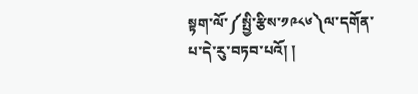སྟག་ལོ་༼སྤྱི་རྩིས་༡༩༨༦༽ལ་དགོན་པ་དེ་རུ་བཏབ་པའོ། །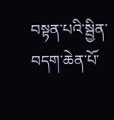བསྟན་པའི་སྦྱིན་བདག་ཆེན་པོ་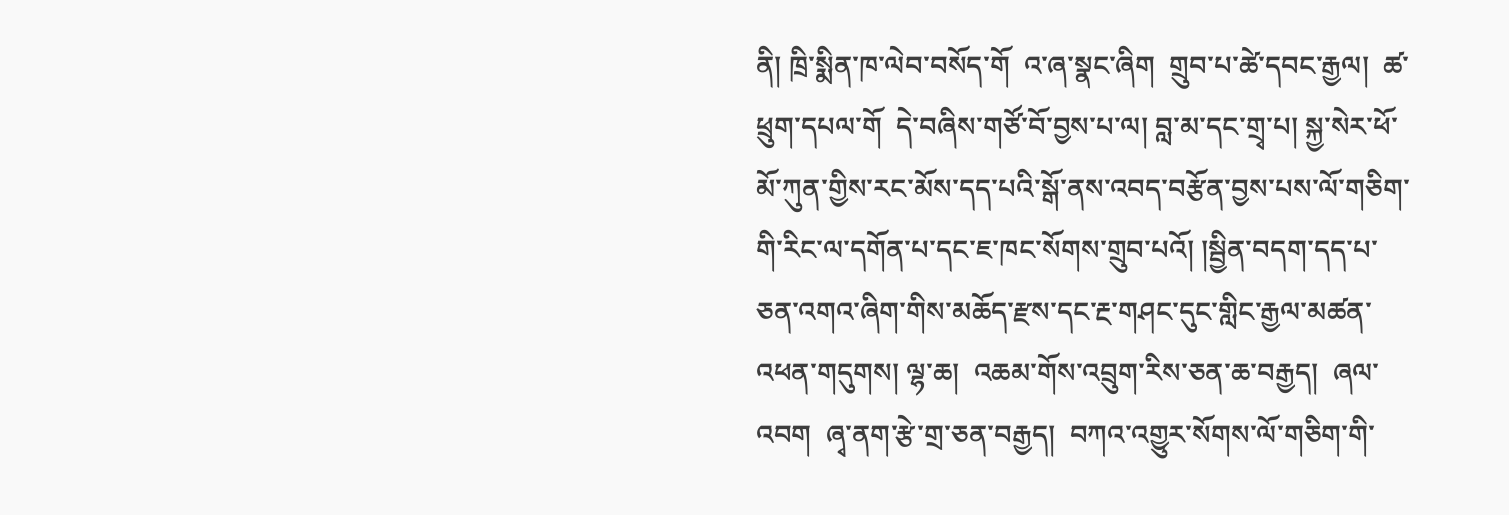ནི། ཁྲི་སྨིན་ཁ་ལེབ་བསོད་གོ  འ་ཞ་སྣང་ཞིག  གྲུབ་པ་ཚེ་དབང་རྒྱལ།  ཚ་ཕྲུག་དཔལ་གོ  དེ་བཞིས་གཙོ་བོ་བྱས་པ་ལ། བླ་མ་དང་གྲྭ་པ། སྐྱ་སེར་ཕོ་མོ་ཀུན་གྱིས་རང་མོས་དད་པའི་སྒོ་ནས་འབད་བརྩོན་བྱས་པས་ལོ་གཅིག་གི་རིང་ལ་དགོན་པ་དང་ཇ་ཁང་སོགས་གྲུབ་པའོ། །སྦྱིན་བདག་དད་པ་ཅན་འགའ་ཞིག་གིས་མཆོད་རྫས་དང་རྔ་གཤང་དུང་གླིང་རྒྱལ་མཚན་འཕན་གདུགས། ལྷ་ཆ།  འཆམ་གོས་འབྲུག་རིས་ཅན་ཆ་བརྒྱད།  ཞལ་འབག  ཞྭ་ནག་རྩེ་གྲ་ཅན་བརྒྱད།  བཀའ་འགྱུར་སོགས་ལོ་གཅིག་གི་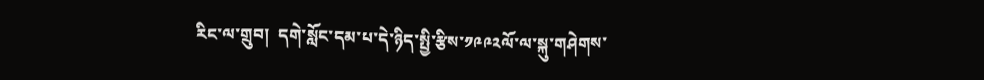རིང་ལ་གྲུབ།  དགེ་སློང་དམ་པ་དེ་ཉིད་སྤྱི་རྩིས་༡༩༩༢ལོ་ལ་སྐུ་གཤེགས་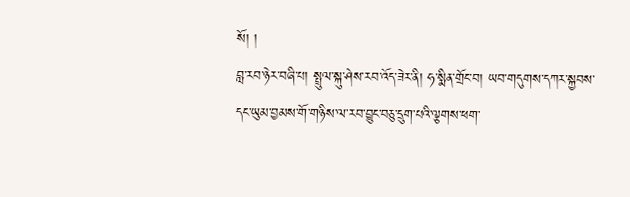སོ། །
བླ་རབ་ཉེར་བཞི་པ། སྤྲུལ་སྐུ་ཤེས་རབ་འོད་ཟེར་ནི། ཧ་སྨིན་གྲོང་བ། ཡབ་གདུགས་དཀར་སྐྱབས་དང་ཡུམ་བྱམས་གོ་གཉིས་ལ་རབ་བྱུང་བཅུ་དྲུག་པའི་ལྕགས་ཕག་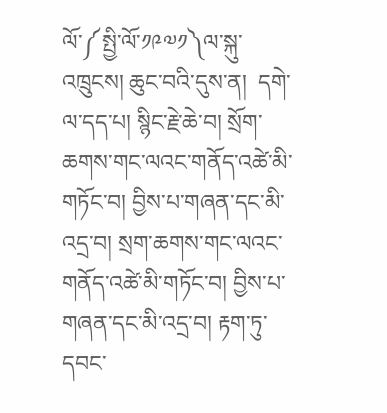ལོ་༼སྤྱི་ལོ་༡༩༧༡༽ལ་སྐུ་འཁྲུངས། ཆུང་བའི་དུས་ན།  དགེ་ལ་དད་པ། སྙིང་རྗེ་ཆེ་བ། སྲོག་ཆགས་གང་ལའང་གནོད་འཚེ་མི་གཏོང་བ། བྱིས་པ་གཞན་དང་མི་འདྲ་བ། སྲག་ཆགས་གང་ལའང་གནོད་འཚེ་མི་གཏོང་བ། བྱིས་པ་གཞན་དང་མི་འདྲ་བ། རྟག་ཏུ་དབང་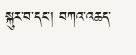སྐུར་བ་དང་། བཀའ་འཆད་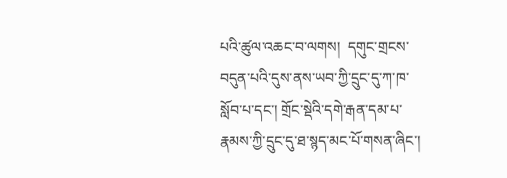པའི་ཚུལ་འཆང་བ་ལགས།  དགུང་གྲངས་བདུན་པའི་དུས་ནས་ཡབ་ཀྱི་དྲུང་དུ་ཀ་ཁ་སློབ་པ་དང་། གྲོང་སྡེའི་དགེ་རྒན་དམ་པ་རྣམས་ཀྱི་དྲུང་དུ་ཐ་སྙད་མང་པོ་གསན་ཞིང་།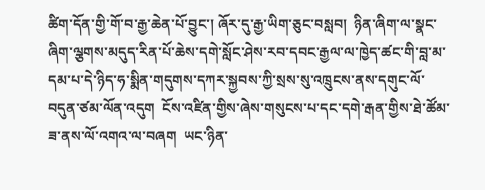ཚིག་དོན་གྱི་གོ་བ་རྒྱ་ཆེན་པོ་བྱུང་། ཞོར་དུ་རྒྱ་ཡིག་ཅུང་བསླབ།  ཉིན་ཞིག་ལ་སྣང་ཞིག་ལྕགས་མདུད་རིན་པོ་ཆེས་དགེ་སློང་ཤེས་རབ་དབང་རྒྱལ་ལ་ཁྱེད་ཚང་གི་བླ་མ་དམ་པ་དེ་ཉིད་ཧ་སྨིན་གདུགས་དཀར་སྐྱབས་ཀྱི་སྲས་སུ་འཁྲུངས་ནས་དགུང་ལོ་བདུན་ཙམ་ལོན་འདུག  ངོས་འཛིན་གྱིས་ཞེས་གསུངས་པ་དང་དགེ་རྒན་གྱིས་ཐེ་ཚོམ་ཟ་ནས་ལོ་འགའ་ལ་བཞག  ཡང་ཉིན་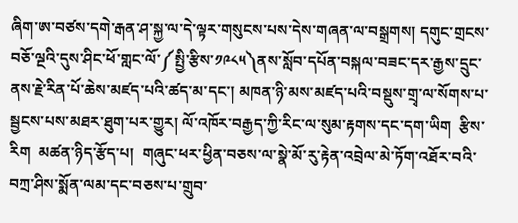ཞིག་ཨ་བཙས་དགེ་རྒན་ཤ་སྐྱ་ལ་དེ་ལྟར་གསུངས་པས་དེས་གཞན་ལ་བསྒྲགས། དགུང་གྲངས་བཅོ་ལྔའི་དུས་ཤིང་ཕོ་གླང་ལོ་༼སྤྱི་རྩིས་༡༩༨༥༽ནས་སློབ་དཔོན་བསྐལ་བཟང་དར་རྒྱས་དྲུང་ནས་རྗེ་རིན་པོ་ཆེས་མཛད་པའི་ཚད་མ་དང་། མཁན་ཉི་མས་མཛད་པའི་བསྡུས་གྲྭ་ལ་སོགས་པ་སྦྱངས་པས་མཐར་ཐུག་པར་གྱུར། ལོ་འཁོར་བརྒྱད་ཀྱི་རིང་ལ་སུམ་རྟགས་དང་དག་ཡིག  རྩིས་རིག  མཚན་ཉིད་རྩོད་པ།  གཞུང་ཕར་ཕྱིན་བཅས་ལ་སྣེ་མོ་རུ་རྟེན་འབྲེལ་མེ་ཏོག་འཐོར་བའི་བཀྲ་ཤིས་སྨོན་ལམ་དང་བཅས་པ་གྲུབ་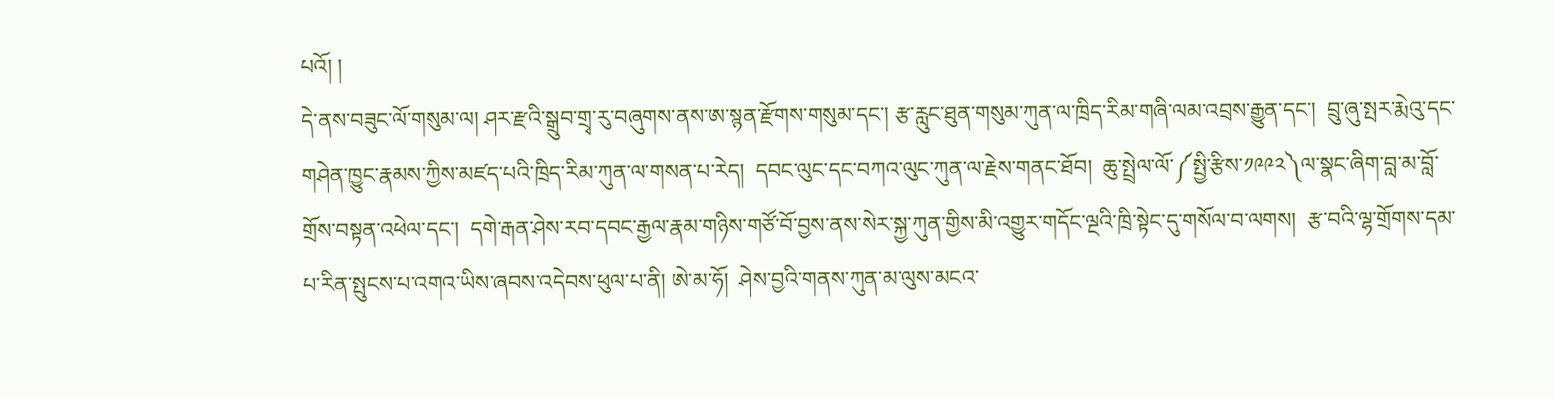པའོ། །
དེ་ནས་བཟུང་ལོ་གསུམ་ལ། ཤར་རྫའི་སྒྲུབ་གྲྭ་རུ་བཞུགས་ནས་ཨ་སྙན་རྫོགས་གསུམ་དང་། རྩ་རླུང་ཐུན་གསུམ་ཀུན་ལ་ཁྲིད་རིམ་གཞི་ལམ་འབྲས་རྒྱུན་དང་།  བྲུ་ཞུ་སྤར་རྨེའུ་དང་གཤེན་ཁྱུང་རྣམས་ཀྱིས་མཛད་པའི་ཁྲིད་རིམ་ཀུན་ལ་གསན་པ་རེད།  དབང་ལུང་དང་བཀའ་ལུང་ཀུན་ལ་རྗེས་གནང་ཐོབ།  ཆུ་སྤྲེལ་ལོ་༼སྤྱི་རྩིས་༡༩༩༢༽ལ་སྣང་ཞིག་བླ་མ་བློ་གྲོས་བསྟན་འཕེལ་དང་།  དགེ་རྒན་ཤེས་རབ་དབང་རྒྱལ་རྣམ་གཉིས་གཙོ་བོ་བྱས་ནས་སེར་སྐྱ་ཀུན་གྱིས་མི་འགྱུར་གདོང་ལྔའི་ཁྲི་སྟེང་དུ་གསོལ་བ་ལགས།  རྩ་བའི་ལྷ་གྲོགས་དམ་པ་རིན་སྤུངས་པ་འགའ་ཡིས་ཞབས་འདེབས་ཕུལ་པ་ནི། ཨེ་མ་ཧོ།  ཤེས་བྱའི་གནས་ཀུན་མ་ལུས་མངའ་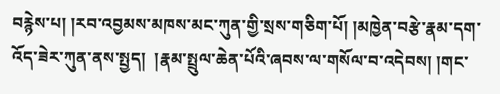བརྙེས་པ། །རབ་འབྱམས་མཁས་མང་ཀུན་གྱི་སྲས་གཅིག་པོ། །མཁྱེན་བརྩེ་རྣམ་དག་འོད་ཟེར་ཀུན་ནས་སྤྱད།  །རྣམ་སྤྲུལ་ཆེན་པོའི་ཞབས་ལ་གསོལ་བ་འདེབས། །གང་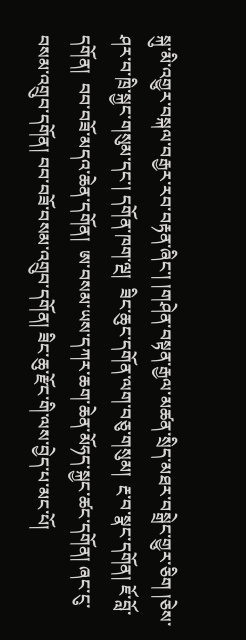སྐུ་མི་འགྱུར་བསྐལ་བརྒྱར་རབ་བརྟན་ཞིང་། །གཤེན་བསྟན་རྒྱལ་མཚན་སྲིད་མཐར་བསྒྲེང་གྱུར་ཅིག །ཅེས་ཤར་བ་ཁྲི་སྐྱང་གསུམ་དང་། དགོན་ཁག་ལྔ།  ཟིང་ཆུང་དགོན་ལག་བཅུ་གསུམ།  རྔ་བ་སྣང་དགོན། ཇོ་བློ་དགོན།  བབ་བཟོ་མདའ་ཆེན་དགོན།  ཨ་བསམ་ཡས་དཀར་ཆག་ཆེན་མོཧད་སྐྱང་ཚང་དགོན། ཞང་ངུ་བསམ་འགྲུབ་དགོན། བབ་བཟོ་བསམ་འགྲུབ་དགོན། ཟིང་ཆུ་རྫོང་གི་ལས་བྱེད་པ་མང་པོ།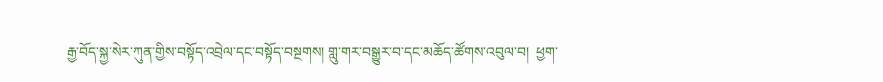རྒྱ་བོད་སྐྱ་སེར་ཀུན་གྱིས་བསྟོད་འབྲེལ་དང་བསྟོད་བསྔགས། གླུ་གར་བསྒྱུར་བ་དང་མཆོད་ཚོགས་འབུལ་བ།  ཕྱག་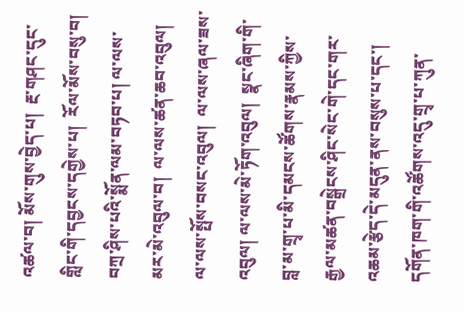འཚལ་བ། མོས་གུས་བྱེད་པ།  རྔ་གཤང་དུང་གླིང་གི་དབྱངས་དགྱེས་པ།  རོལ་མོས་བསུ་བ། བཀྲ་ཤིས་པའི་སྨོན་ལམ་བཏབ་པ། ལ་ལས་མར་མེ་འབུལ་བ།  ལ་ལས་ཚན་ཆབ་འབུལ།  ལ་ལས་སྤོས་བསང་འབུལ།  ལ་ལས་ཞལ་ཟས་འབུལ། ལ་ལས་མེ་ཏོག་འབུལ།  སྣང་ཞིག་གི་བླ་མ་གྲྭ་པ་མི་དམངས་ཚོགས་རྣམས་ཀྱིས་རྒྱལ་མཚན་བསྒྲེངས་ཤིང་སེང་གེ་དང་གར་འཆམ་རྩེད་དེ་མདུན་ནས་བསུས་པ་དང་།  དགོན་ཁག་གི་འཚོགས་འདུ་གྲྭ་པ་ཀུན་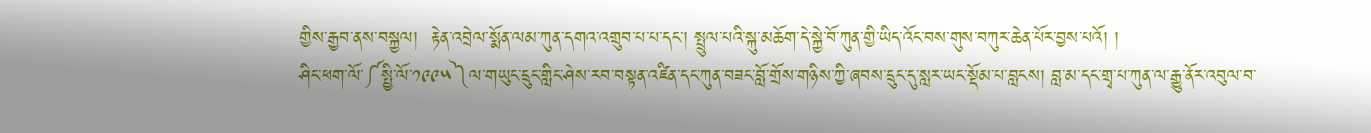གྱིས་རྒྱབ་ནས་བསྐྱལ།  རྟེན་འབྲེལ་སྨོན་ལམ་ཀུན་དགའ་འགྲུབ་པ་པ་དང་། སྤྲུལ་པའི་སྐུ་མཆོག་དེ་སྐྱེ་བོ་ཀུན་གྱི་ཡིད་འོང་བས་གུས་བཀུར་ཆེན་པོར་བྱས་པའོ། །
ཤིང་ཕག་ལོ་༼སྤྱི་ལོ་༡༩༩༥༽ལ་གཡུང་དྲུང་གླིང་ཤེས་རབ་བསྟན་འཛིན་དང་ཀུན་བཟང་བློ་གྲོས་གཉིས་ཀྱི་ཞབས་དྲུང་དུ་སླར་ཡང་སྡོམ་པ་བླངས། བླ་མ་དང་གྲྭ་པ་ཀུན་ལ་རྒྱུ་ནོར་འབུལ་བ་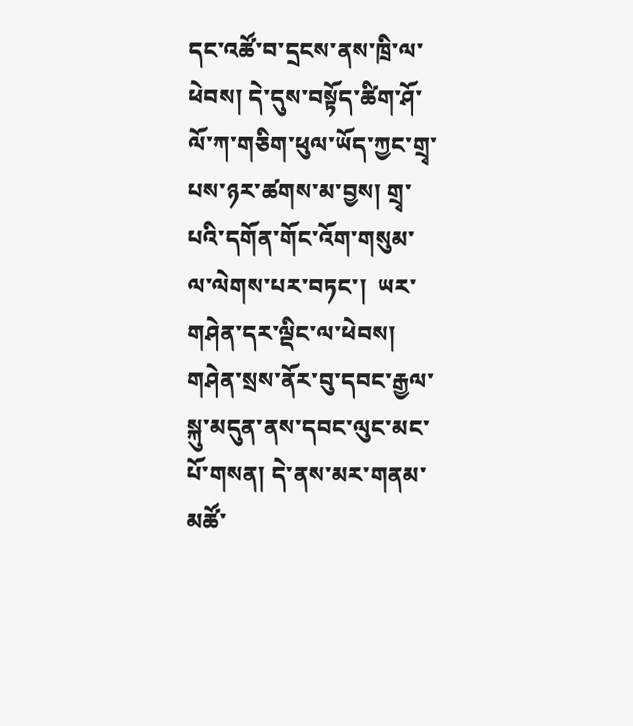དང་འཚོ་བ་དྲངས་ནས་ཁྲི་ལ་ཕེབས། དེ་དུས་བསྟོད་ཚིག་ཤོ་ལོ་ཀ་གཅིག་ཕུལ་ཡོད་ཀྱང་གྲྭ་པས་ཉར་ཚགས་མ་བྱས། གྲྭ་པའི་དགོན་གོང་འོག་གསུམ་ལ་ལེགས་པར་བཏང་།  ཡར་གཤེན་དར་ལྡིང་ལ་ཕེབས། གཤེན་སྲས་ནོར་བུ་དབང་རྒྱལ་སྐུ་མདུན་ནས་དབང་ལུང་མང་པོ་གསན། དེ་ནས་མར་གནམ་མཚོ་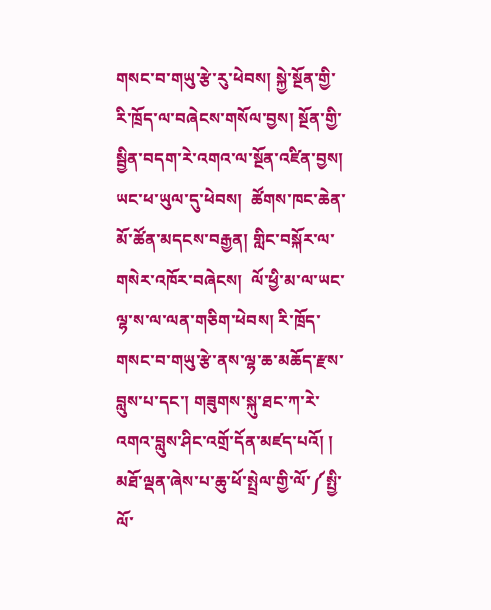གསང་བ་གཡུ་རྩེ་རུ་ཕེབས། སྐྱེ་སྔོན་གྱི་རི་ཁྲོད་ལ་བཞེངས་གསོལ་བྱས། སྔོན་གྱི་སྦྱིན་བདག་རེ་འགའ་ལ་སྔོན་འཛིན་བྱས། ཡང་ཕ་ཡུལ་དུ་ཕེབས།  ཚོགས་ཁང་ཆེན་མོ་ཚོན་མདངས་བརྒྱན། གླིང་བསྐོར་ལ་གསེར་འཁོར་བཞེངས།  ལོ་ཕྱི་མ་ལ་ཡང་ལྷ་ས་ལ་ལན་གཅིག་ཕེབས། རི་ཁྲོད་གསང་བ་གཡུ་རྩེ་ནས་ལྷ་ཆ་མཆོད་རྫས་བླུས་པ་དང་། གཟུགས་སྐུ་ཐང་ཀ་རེ་འགའ་བླུས་ཤིང་འགྲོ་དོན་མཛད་པའོ། །
མཐོ་ལྡན་ཞེས་པ་ཆུ་ཕོ་སྤྲེལ་གྱི་ལོ་༼སྤྱི་ལོ་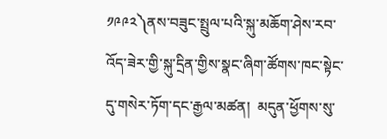༡༩༩༢༽ནས་བཟུང་སྤྲུལ་པའི་སྐུ་མཆོག་ཤེས་རབ་འོད་ཟེར་གྱི་སྐུ་དྲིན་གྱིས་སྣང་ཞིག་ཚོགས་ཁང་སྟེང་དུ་གསེར་ཏོག་དང་རྒྱལ་མཚན།  མདུན་ཕྱོགས་སུ་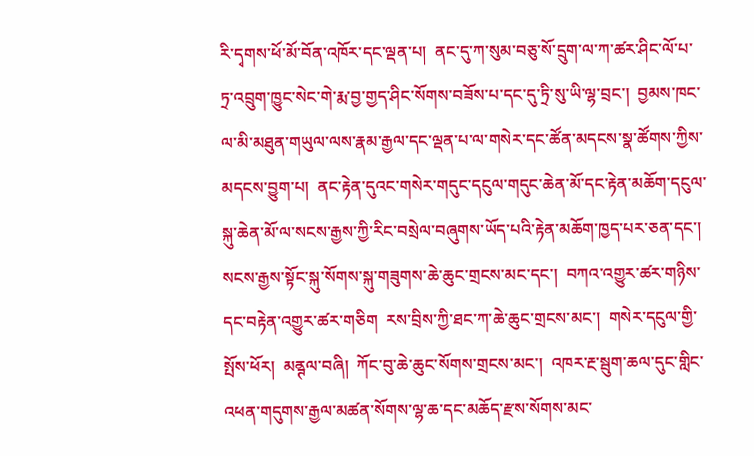རི་དྭགས་ཕོ་མོ་བོན་འཁོར་དང་ལྡན་པ།  ནང་དུ་ཀ་སུམ་བཅུ་སོ་དྲུག་ལ་ཀ་ཚར་ཤིང་ལོ་པ་ཏྲ་འབྲུག་ཁྱུང་སེང་གེ་རྨ་བྱ་གྱད་ཤིང་སོགས་བཟོས་པ་དང་དུ་ཏྲི་སུ་ཡི་ལྷ་བྲང་།  བྱམས་ཁང་ལ་མི་མཐུན་གཡུལ་ལས་རྣམ་རྒྱལ་དང་ལྡན་པ་ལ་གསེར་དང་ཚོན་མདངས་སྣ་ཚོགས་ཀྱིས་མདངས་བྱུག་པ།  ནང་རྟེན་དུའང་གསེར་གདུང་དངུལ་གདུང་ཆེན་མོ་དང་རྟེན་མཆོག་དངུལ་སྐུ་ཆེན་མོ་ལ་སངས་རྒྱས་ཀྱི་རིང་བསྲེལ་བཞུགས་ཡོད་པའི་རྟེན་མཆོག་ཁྱད་པར་ཅན་དང་། སངས་རྒྱས་སྟོང་སྐུ་སོགས་སྐུ་གཟུགས་ཆེ་ཆུང་གྲངས་མང་དང་།  བཀའ་འགྱུར་ཚར་གཉིས་དང་བརྟེན་འགྱུར་ཚར་གཅིག  རས་བྲིས་ཀྱི་ཐང་ཀ་ཆེ་ཆུང་གྲངས་མང་།  གསེར་དངུལ་གྱི་སྤོས་ཕོར།  མནྚལ་བཞི།  ཀོང་བུ་ཆེ་ཆུང་སོགས་གྲངས་མང་།  འཁར་རྔ་སྦུག་ཆལ་དུང་གླིང་འཕན་གདུགས་རྒྱལ་མཚན་སོགས་ལྷ་ཆ་དང་མཆོད་རྫས་སོགས་མང་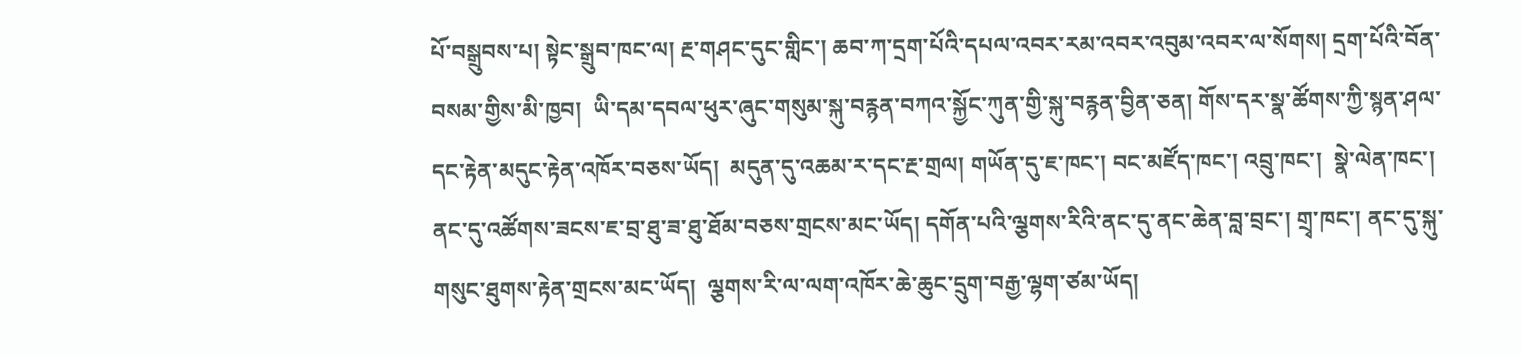པོ་བསྒྲུབས་པ། སྟེང་སྒྲུབ་ཁང་ལ། རྔ་གཤང་དུང་གླིང་། ཆབ་ཀ་དྲག་པོའི་དཔལ་འབར་རམ་འབར་འབུམ་འབར་ལ་སོགས། དྲག་པོའི་བོན་བསམ་གྱིས་མི་ཁྱབ།  ཡི་དམ་དབལ་ཕུར་ཞུང་གསུམ་སྐུ་བརྙན་བཀའ་སྐྱོང་ཀུན་གྱི་སྐུ་བརྙན་བྱིན་ཅན། གོས་དར་སྣ་ཚོགས་ཀྱི་སྙན་ཤལ་དང་རྟེན་མདུང་རྟེན་འཁོར་བཅས་ཡོད།  མདུན་དུ་འཆམ་ར་དང་རྔ་གྲལ། གཡོན་དུ་ཇ་ཁང་། བང་མཛོད་ཁང་། འབྲུ་ཁང་།  སྣེ་ལེན་ཁང་། ནང་དུ་འཚོགས་ཟངས་ཇ་བྲ་ཐུ་ཟ་ཐུ་ཐོམ་བཅས་གྲངས་མང་ཡོད། དགོན་པའི་ལྕགས་རིའི་ནང་དུ་ནང་ཆེན་བླ་བྲང་། གྲྭ་ཁང་། ནང་དུ་སྐུ་གསུང་ཐུགས་རྟེན་གྲངས་མང་ཡོད།  ལྕགས་རི་ལ་ལག་འཁོར་ཆེ་ཆུང་དྲུག་བརྒྱ་ལྷག་ཙམ་ཡོད།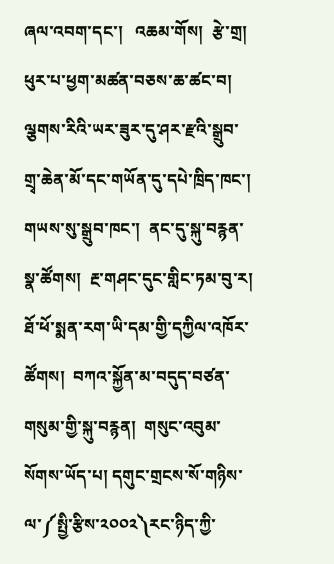ཞལ་འབག་དང་།   འཆམ་གོས།  རྩེ་གྲ། ཕུར་པ་ཕྱག་མཚན་བཅས་ཆ་ཚང་བ། ལྕགས་རིའི་ཡར་ཟུར་དུ་ཤར་རྫའི་སྒྲུབ་གྲྭ་ཆེན་མོ་དང་གཡོན་དུ་དཔེ་ཁྲིད་ཁང་།  གཡས་སུ་སྒྲུབ་ཁང་།  ནང་དུ་སྐུ་བརྙན་སྣ་ཚོགས།  རྔ་གཤང་དུང་གླིང་ཏམ་བུ་ར།  ཐོ་ཕོ་སྨན་རག་ཡི་དམ་གྱི་དཀྱིལ་འཁོར་ཚོགས།  བཀའ་སྐྱོན་མ་བདུད་བཙན་གསུམ་གྱི་སྐུ་བརྙན།  གསུང་འབུམ་སོགས་ཡོད་པ། དགུང་གྲངས་སོ་གཉིས་ལ་༼སྤྱི་རྩིས་༢༠༠༢༽རང་ཉིད་ཀྱི་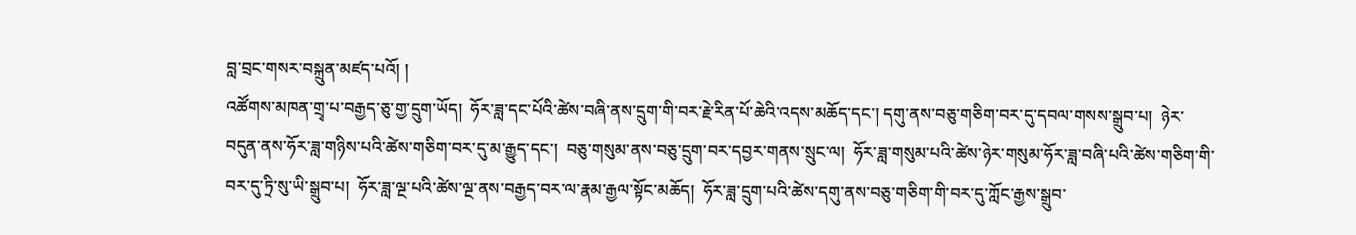བླ་བྲང་གསར་བསྐྲུན་མཛད་པའོ། །
འཚོགས་མཁན་གྲྭ་པ་བརྒྱད་ཅུ་གྱ་དྲུག་ཡོད།  ཧོར་ཟླ་དང་པོའི་ཚེས་བཞི་ནས་དྲུག་གི་བར་རྗེ་རིན་པོ་ཆེའི་འདས་མཆོད་དང་། དགུ་ནས་བཅུ་གཅིག་བར་དུ་དབལ་གསས་སྒྲུབ་པ།  ཉེར་བདུན་ནས་ཧོར་ཟླ་གཉིས་པའི་ཚེས་གཅིག་བར་དུ་མ་རྒྱུད་དང་།  བཅུ་གསུམ་ནས་བཅུ་དྲུག་བར་དབྱར་གནས་སྲུང་ལ།  ཧོར་ཟླ་གསུམ་པའི་ཚེས་ཉེར་གསུམ་ཧོར་ཟླ་བཞི་པའི་ཚེས་གཅིག་གི་བར་དུ་ཏྲི་སུ་ཡི་སྒྲུབ་པ།  ཧོར་ཟླ་ལྔ་པའི་ཚེས་ལྔ་ནས་བརྒྱད་བར་ལ་རྣམ་རྒྱལ་སྟོང་མཆོད།  ཧོར་ཟླ་དྲུག་པའི་ཚེས་དགུ་ནས་བཅུ་གཅིག་གི་བར་དུ་ཀློང་རྒྱས་སྒྲུབ་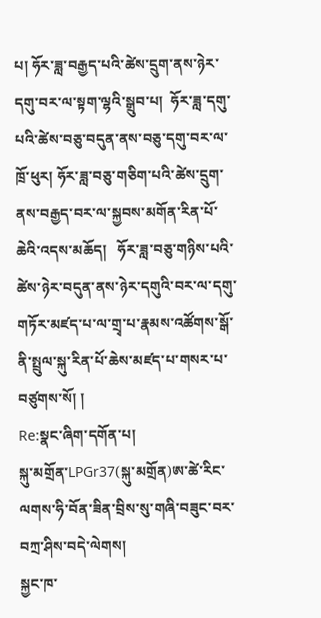པ། ཧོར་ཟླ་བརྒྱད་པའི་ཚེས་དྲུག་ནས་ཉེར་དགུ་བར་ལ་སྟག་ལྷའི་སྒྲུབ་པ།  ཧོར་ཟླ་དགུ་པའི་ཚེས་བཅུ་བདུན་ནས་བཅུ་དགུ་བར་ལ་ཁྲོ་ཕུར། ཧོར་ཟླ་བཅུ་གཅིག་པའི་ཚེས་དྲུག་ནས་བརྒྱད་བར་ལ་སྐྱབས་མགོན་རིན་པོ་ཆེའི་འདས་མཆོད།   ཧོར་ཟླ་བཅུ་གཉིས་པའི་ཚེས་ཉེར་བདུན་ནས་ཉེར་དགུའི་བར་ལ་དགུ་གཏོར་མཛད་པ་ལ་གྲྭ་པ་རྣམས་འཚོགས་སྒོ་ནི་སྤྲུལ་སྐུ་རིན་པོ་ཆེས་མཛད་པ་གསར་པ་བཙུགས་སོ། །
Re:སྣང་ཞིག་དགོན་པ།
སྐུ་མགྲོན་LPGr37(སྐུ་མགྲོན)ཨ་ཚེ་རིང་ལགས་ཧི་བོན་ཟིན་བྲིས་སུ་གཞི་བཟུང་བར་བཀྲ་ཤིས་བདེ་ལེགས།
སྐྱང་ཁ་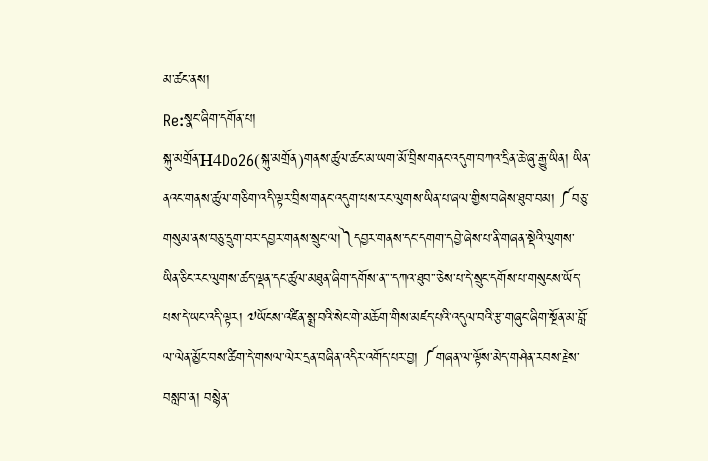མ་ཚང་ནས།
Re:སྣང་ཞིག་དགོན་པ།
སྐུ་མགྲོན་H4Do26(སྐུ་མགྲོན)གནས་ཚུལ་ཚང་མ་ཡག་མོ་བྲིས་གནང་འདུག་བཀའ་དྲིན་ཆེ་ཞུ་རྒྱུ་ཡིན། ཡིན་ནའང་གནས་ཚུལ་གཅིག་འདི་ལྟར་བྲིས་གནང་འདུག་པས་རང་ལུགས་ཡིན་པ་ཞལ་གྱིས་བཞེས་ཐུབ་བམ། ༼བཅུ་གསུམ་ནས་བཅུ་དྲུག་བར་དབྱར་གནས་སྲུང་ལ།༽དབྱར་གནས་དང་དགག་དབྱེ་ཞེས་པ་ནི་གཞན་སྡེའི་ལུགས་ཡིན་ཅིང་རང་ལུགས་ཚད་ལྡན་དང་ཚུལ་མཐུན་ཞིག་དགོས་ན་་་དཀའ་ཐུབ་་་ཅེས་པ་དེ་སྲུང་དགོས་པ་གསུངས་ཡོད་པས་དེ་ཡང་འདི་ལྟར། ༧ཡོངས་འཛིན་སྨྲ་བའི་སེང་གེ་མཆོག་གིས་མཛད་པའི་འདུལ་བའི་རྩ་གཞུང་ཞིག་སྔོན་མ་བློ་ལ་ལེན་མྱོང་བས་ཚིག་དེ་གསལ་ལེར་དྲན་བཞིན་འདིར་འགོད་པར་བྱ། ༼གཞན་ལ་ལྟོས་མེད་གཤེན་རབས་རྗེས་བསླབ་ན། བསྙེན་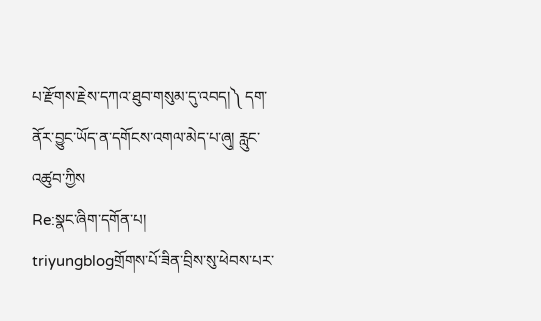པ་རྫོགས་རྗེས་དཀའ་ཐུབ་གསུམ་དུ་འབད།༽ དག་ནོར་བྱུང་ཡོད་ན་དགོངས་འགལ་མེད་པ་ཞུ། རླུང་འཚུབ་ཀྱིས
Re:སྣང་ཞིག་དགོན་པ།
triyungblogགྲོགས་པོ་ཟིན་བྲིས་སུ་ཕེབས་པར་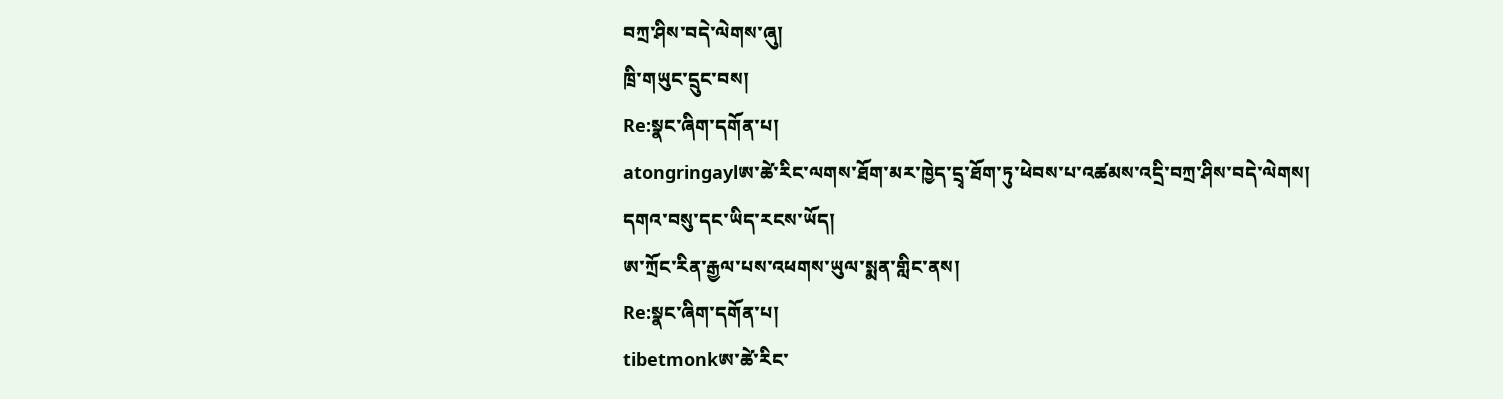བཀྲ་ཤིས་བདེ་ལེགས་ཞུ།
ཁྲི་གཡུང་དྲུང་བས།
Re:སྣང་ཞིག་དགོན་པ།
atongringaylཨ་ཚེ་རིང་ལགས་ཐོག་མར་ཁྱེད་དྲྭ་ཐོག་ཏུ་ཕེབས་པ་འཚམས་འདྲི་བཀྲ་ཤིས་བདེ་ལེགས།
དགའ་བསུ་དང་ཡིད་རངས་ཡོད།
ཨ་ཀྲོང་རིན་རྒྱལ་པས་འཕགས་ཡུལ་སྨན་གླིང་ནས།
Re:སྣང་ཞིག་དགོན་པ།
tibetmonkཨ་ཚེ་རིང་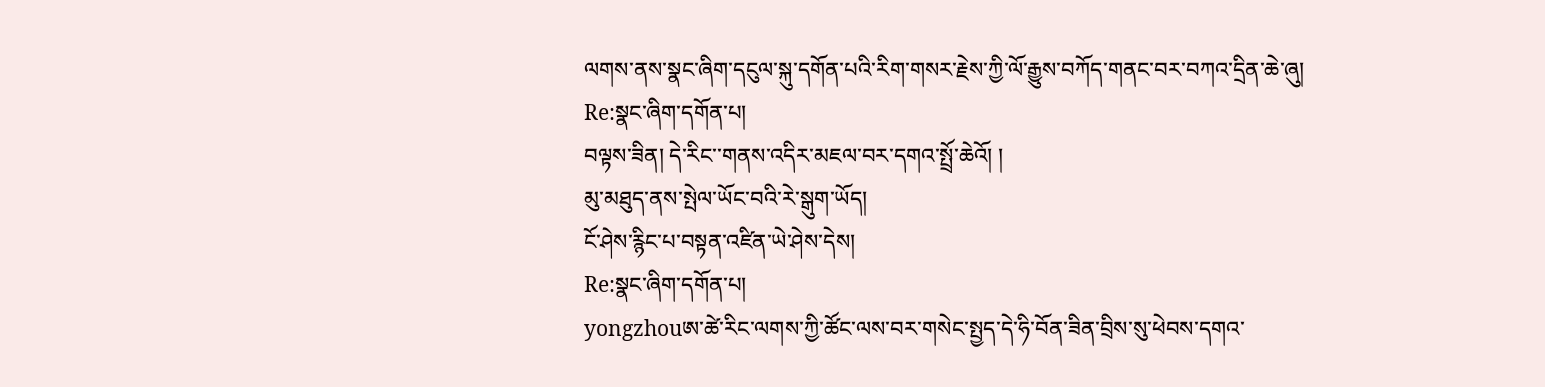ལགས་ནས་སྣང་ཞིག་དངུལ་སྐུ་དགོན་པའི་རིག་གསར་རྗེས་ཀྱི་ལོ་རྒྱུས་བཀོད་གནང་བར་བཀའ་དྲིན་ཆེ་ཞུ།
Re:སྣང་ཞིག་དགོན་པ།
བལྟས་ཟིན། དེ་རིང་་གནས་འདིར་མཇལ་བར་དགའ་སྤྲོ་ཆེའོ། །
མུ་མཐུད་ནས་སྤེལ་ཡོང་བའི་རེ་སྒུག་ཡོད།
ངོ་ཤེས་རྙིང་པ་བསྟན་འཛིན་ཡེ་ཤེས་དེས།
Re:སྣང་ཞིག་དགོན་པ།
yongzhouཨ་ཚེ་རིང་ལགས་ཀྱི་ཚོང་ལས་བར་གསེང་སྤྱད་དེ་ཧི་བོན་ཟིན་བྲིས་སུ་ཕེབས་དགའ་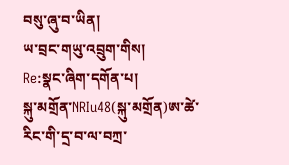བསུ་ཞུ་བ་ཡིན།
ཡ་བྲང་གཡུ་འབྲུག་གིས།
Re:སྣང་ཞིག་དགོན་པ།
སྐུ་མགྲོན་NRIu48(སྐུ་མགྲོན)ཨ་ཚེ་རིང་གི་དྲ་བ་ལ་བཀྲ་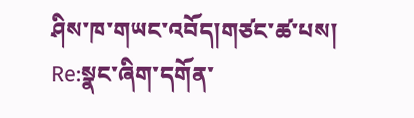ཤིས་ཁ་གཡང་འབོད།གཙང་ཚ་པས།
Re:སྣང་ཞིག་དགོན་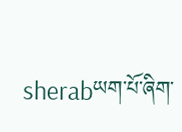sherabཡག་པོ་ཞིག་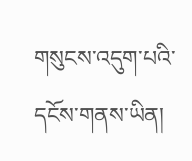གསུངས་འདུག་པའི་དངོས་གནས་ཡིན།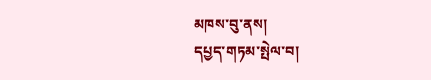མཁས་བུ་ནས།
དཔྱད་གཏམ་སྤེལ་བ།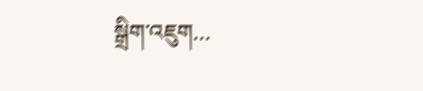སྒྲིག་འཇུག...